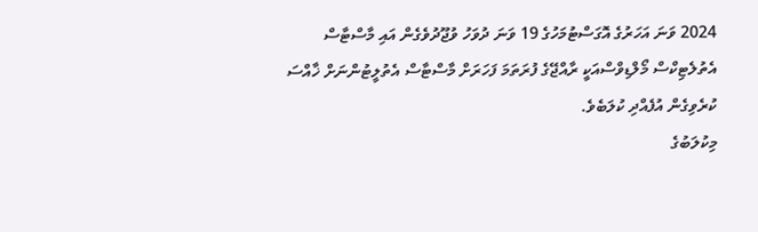2024 ވަނަ އަހަރުގެ އޮގަސްޓުމަހުގެ 19 ވަނަ ދުވަހު ވުޖޫދުވެގެން އައި މާސްޓާސް އެތުލެޓިކްސް މޯލްޑިވްސްއަކީ ރާއްޖޭގެ ފުރަތަމަ ފަހަރަށް މާސްޓާސް އެތުލީޓުންނަށް ޚާއްސަ ކުރެވިގެން އުފެއްދި ކުލަބެވެ.
މިކުލަބުގެ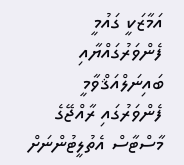އަމާޒަކީ ގައުމީ ފެންވަރުގައްޔާއި ބައިނަލްއަޤްވާމީ ފެންވަރުގައި ރާއްޖޭގެ މާސްޓާސް އެތުލީޓުންނަށް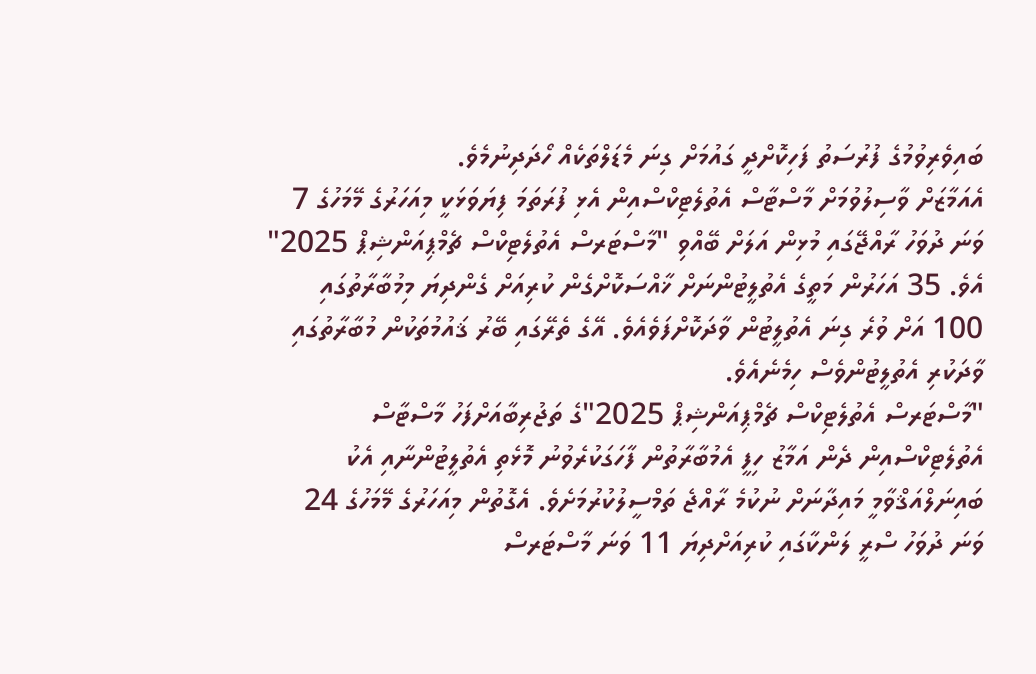ބައިވެރިވުމުގެ ފުރުސަތު ފަހިކޮށްދީ ގައުމަށް ގިނަ މެޑަލްތަކެއް ހޯދަދިނުމެވެ.
އެއަމާޒަށް ވާސިލުވުމަށް މާސްޓާސް އެތުލެޓިކްސްއިން އެޅި ފުރަތަމަ ފިޔަވަޅަކީ މިއަހަރުގެ މޭމަހުގެ 7 ވަނަ ދުވަހު ރާއްޖޭގައި މުޅިން އަލަށް ބޭއްވި "މާސްޓަރސް އެތުލެޓިކްސް ޗެމްޕިއަންޝިޕް 2025" އެވެ. 35 އަހަރުން މަތީގެ އެތުލީޓުންނަށް ޚާއްސަކޮށްގެން ކުރިއަށް ގެންދިޔަ މިމުބާރާތުގައި 100 އަށް ވުރެ ގިނަ އެތުލީޓުން ވާދަކޮށްފަވެއެވެ. އޭގެ ތެރޭގައި ބޭރު ޤައުމުތަކުން މުބާރާތުގައި ވާދަކުރި އެތުލީޓުންވެސް ހިމެނެއެވެ.
"މާސްޓަރސް އެތުލެޓިކްސް ޗެމްޕިއަންޝިޕް 2025"ގެ ތަޖުރިބާއަށްފަހު މާސްޓާސް އެތުލެޓިކްސްއިން ދެން އަމާޒު ހިފީ އެމުބާރާތުން ފާހަގަކުރެވުނު މޮޅެތި އެތުލީޓުންނާއި އެކު ބައިނަލްއަޤްވާމީ މައިދާނަށް ނުކުމެ ރާއްޖެ ތަމްސީލުކުރުމަށެވެ. އެގޮތުން މިއަހަރުގެ މޭމަހުގެ 24 ވަނަ ދުވަހު ސްރީ ލަންކާގައި ކުރިއަށްދިޔަ 11 ވަނަ މާސްޓަރސް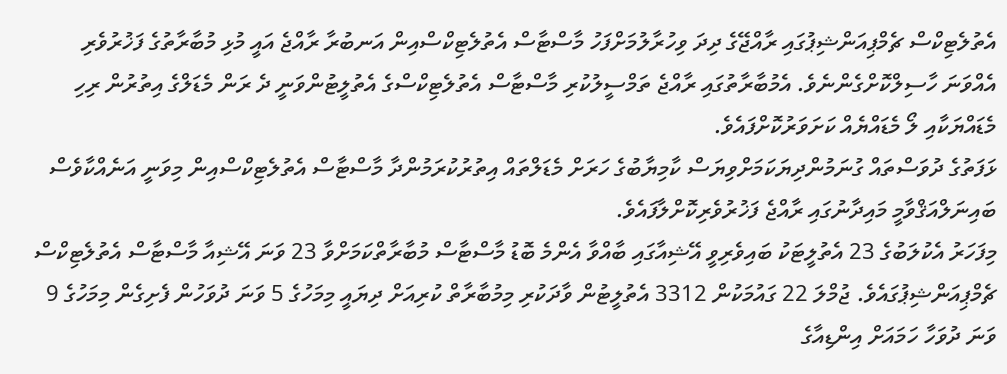އެތުލެޓިކްސް ޗެމްޕިއަންޝިޕުގައި ރާއްޖޭގެ ދިދަ ވިހުރާލުމަށްފަހު މާސްޓާސް އެތުލެޓިކްސްއިން އަނބުރާ ރާއްޖެ އައީ މުޅި މުބާރާތުގެ ފަޚުރުވެރި އެއްވަނަ ހާސިލްކޮށްގެންނެވެ. އެމުބާރާތުގައި ރާއްޖެ ތަމްސީލުކުރި މާސްޓާސް އެތުލެޓިކްސްގެ އެތުލީޓުންވަނީ ދެ ރަން މެޑަލްގެ އިތުރުން ރިހި މެޑައްޔަކާއި ލޯ މެޑައްޔެއް ކަށަވަރުކޮށްފައެވެ.
ޅަފަތުގެ ދުވަސްތައް ގުނަމުންދިޔަކަމަށްވިޔަސް ކާމިޔާބުގެ ހަރަށް މެޑަލްތައް އިތުރުކުރަމުންދާ މާސްޓާސް އެތުލެޓިކްސްއިން މިވަނީ އަނެއްކާވެސް ބައިނަލްއަޤްވާމީ މައިދާނުގައި ރާއްޖެ ފަޚުރުވެރިކޮށްލާފައެވެ.
މިފަހަރު އެކުލަބުގެ 23 އެތުލީޓަކު ބައިވެރިވީ އޭޝިއާގައި ބާއްވާ އެންމެ ބޮޑު މާސްޓާސް މުބާރާތްކަމަށްވާ 23 ވަނަ އޭޝިއާ މާސްޓާސް އެތުލެޓިކްސް ޗެމްޕިއަންޝިޕުގައެވެ. ޖުމްލަ 22 ގައުމަކުން 3312 އެތުލީޓުން ވާދަކުރި މިމުބާރާތް ކުރިއަށް ދިޔައީ މިމަހުގެ 5 ވަނަ ދުވަހުން ފެށިގެން މިމަހުގެ 9 ވަނަ ދުވަހާ ހަމައަށް އިންޑިއާގެ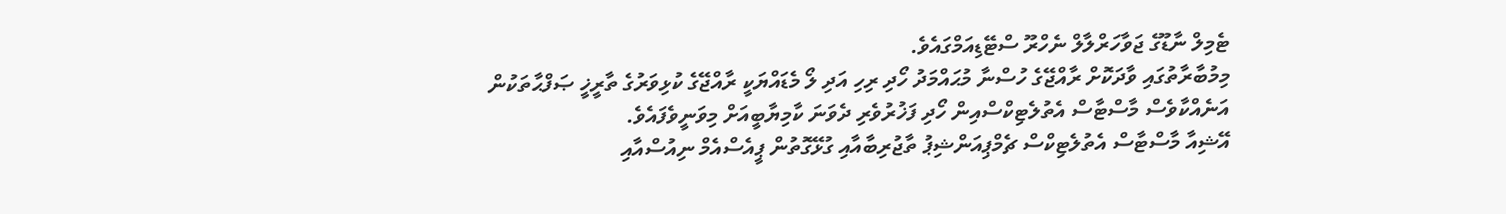ޓެމިލް ނާޑޫގެ ޖަވާހަރްލާލް ނެހްރޫ ސްޓޭޑިއަމްގައެވެ.
މިމުބާރާތުގައި ވާދަކޮށް ރާއްޖޭގެ ހުސްނާ މުޙައްމަދު ހޯދި ރިހި އަދި ލޯ މެޑައްޔަކީ ރާއްޖޭގެ ކުޅިވަރުގެ ތާރީޚީ ޞަފްޙާތަކުން އަނެއްކާވެސް މާސްޓާސް އެތުލެޓިކްސްއިން ހޯދި ފަޚުރުވެރި ދެވަނަ ކާމިޔާބީއަށް މިވަނީވެފައެވެ.
އޭޝިއާ މާސްޓާސް އެތުލެޓިކްސް ޗެމްޕިއަންޝިޕު ތާޖުރިބާއާއި ގުޅޭގޮތުން ޕީއެސްއެމް ނިއުސްއާއި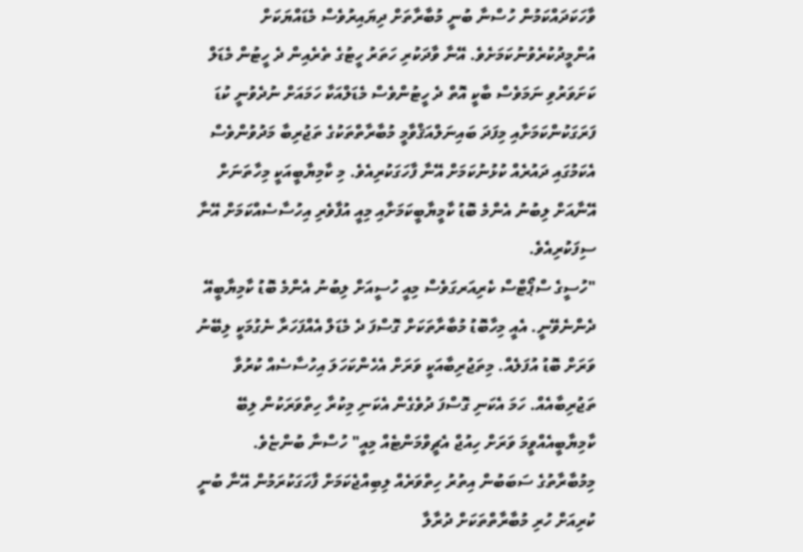ވާހަކަދައްކަމުން ހުސްނާ ބުނީ މުބާރާތަށް ދިޔައިރުވެސް މެޑައްޔަކަށް އުންމީދުކުރެވުނުކަމަށެވެ. އޭނާ ވާދަކުރި ހަތަރު ހީޓުގެ ތެރެއިން ދެ ހީޓުން މެޑަލް ކަށަވަރުވި ނަމަވެސް ބާކީ އޮތް ދެ ހީޓުންވެސް މެޑަލްއަކާ ހަމައަށް ނުދެވުނީ ކުޑަ ފަރަގަކުންކަމަށާއި މިފަދަ ބައިނަލްއަޤްވާމީ މުބާރާތްތަކުގެ ތަޖުރިބާ މަދުވުންވެސް އެކަމުގައި ދައުރެއް ކުޅުނުކަމަށް އޭނާ ފާހަގަކުރިއެވެ. މި ކާމިޔާބީއަކީ މިހާތަނަށް އޭނާއަށް ލިބުނު އެންމެ ބޮޑު ކާމީޔާބީކަމަށާއި މިއީ އުފާވެރި އިހުސާސެއްކަމަށް އޭނާ ސިފަކުރިއެވެ.
"ހުސީގެ ސްޕޯޓްސް ކެރިއަރގަވެސް މިއީ ހުސީއަށް ލިބުނު އެންމެ ބޮޑު ކާމިޔާބީއޭ ދެންނެވޭނީ. އެއީ މިހާބޮޑު މުބާރާތަކަށް ގޮސްފަ ދެ މެޑަލް އެއްފަހަރާ ނެގުމަކީ ލިބޭނު ވަރަށް ބޮޑު އުފަލެއް. މިތަޖުރިބާއަކީ ވަރަށް އެހެންކަހަލަ އިހުސާސެއް ކުރުވާ ތަޖުރިބާއެއް. ހަމަ އެކަނި ގޮސްފަ ދުވެގެން އެކަނި މިކުރާ ހިތްވަރަކުން ލިބޭ ކާމިޔާބީއެއްވީމަ ވަރަށް ހިއުޖް އެޗީވްމަންޓެއް މިއީ" ހުސްނާ ބުންޏެވެ.
މިމުބާރާތުގެ ސަބަބުން އިތުރު ހިތްވަރެއް ލިބިއްޖެކަމަށް ފާހަގަކުރަމުން އޭނާ ބުނީ ކުރިއަށް ހުރި މުބާރާތްތަކަށް ދުރާލާ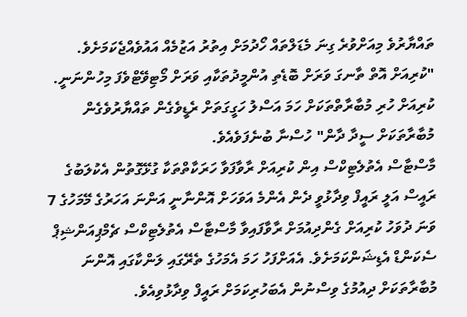ތައްޔާރުވެ މިއަށްވުރެ ގިނަ މެޑަލްތައް ހޯދުމަށް އިތުރު އަޒުމެއް އައުވެއްޖެކަމަށެވެ.
"ކުރިއަށް އޮތް ތާނގަ ވަރަށް ބޮޑެތި އުންމީދުތަކާއި ވަރަށް މޯޓިވޭޓްވެފަ މިހުންނަނީ. ކުރިއަށް ހުރި މުބާރާތްތަކަށް ހަމަ އަސްލު ހަގީގަތަށް ރެޑީވެގެން ތައްޔާރުވެގެން މުބާރާތަކަށް ސީދާ ދާން" ހުސްނާ ބުނެފަވެއެވެ.
މާސްޓާސް އެތުލެޓިކްސް އިން ކުރިއަށް ރާވާފަވާ ހަރަކާތްތަކާ ގުޅޭގޮތުން އެކުލަބުގެ ރައީސް އަލީ ރައީފް ވިދާޅުވީ ދެން އެންމެ އަވަހަށް އޮންނާނީ އަންނަ އަހަރުގެ މޭމަހުގެ 7 ވަނަ ދުވަހު ކުރިއަށް ގެންދިއުމަށް ރާވާފައިވާ މާސްޓާސް އެތުލެޓިކްސް ޗެމްޕިއަންޝިޕް ސެކަންޑް އެޑިޝަންކަމަށެވެ. އެއަށްފަހު ހަމަ އެމަހުގެ ތެރޭގައި ލަންކާގައި އޮންނަ މުބާރާތަކަށް ދިއުމުގެ ވިސްނުން އެބަހުރިކަމަށް ރައީފް ވިދާޅުވިއެވެ.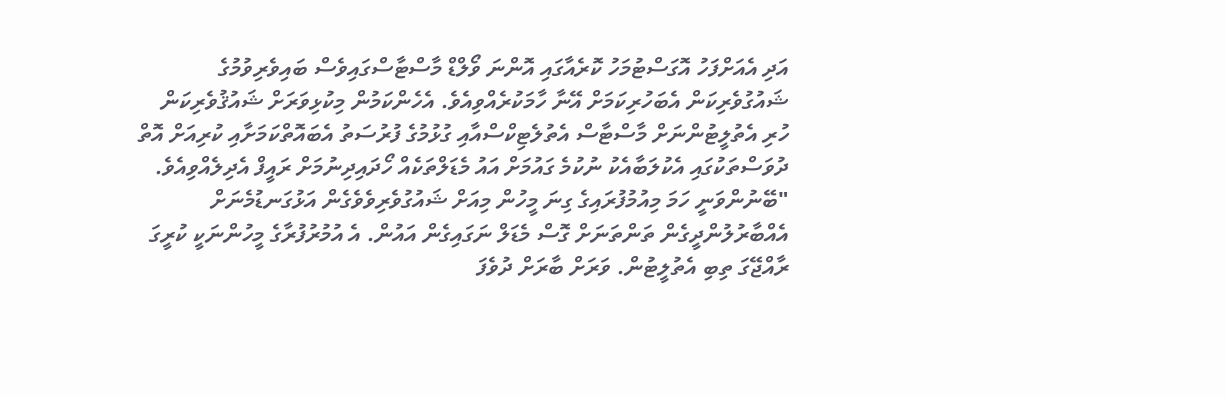އަދި އެއަށްފަހު އޮގަސްޓުމަހު ކޮރެއާގައި އޮންނަ ވޯލްޑް މާސްޓާސްގައިވެސް ބައިވެރިވުމުގެ ޝައުގުވެރިކަން އެބަހުރިކަމަށް އޭނާ ހާމަކުރެއްވިއެވެ. އެހެންކަމުން މިކުޅިވަރަށް ޝައުޤުވެރިކަން ހުރި އެތުލީޓުންނަށް މާސްޓާސް އެތުލެޓިކްސްއާއި ގުޅުމުގެ ފުރުސަތު އެބައޮތްކަމަށާއި ކުރިއަށް އޮތް ދުވަސްތަކުގައި އެކުލަބާއެކު ނުކުމެ ގައުމަށް އައު މެޑަލްތަކެއް ހޯދައިދިނުމަށް ރައީފް އެދިލެއްވިއެވެ.
"ބޭނުންވަނީ ހަމަ މިއުމުފުރައިގެ ގިނަ މީހުން މިއަށް ޝައުގުވެރިވެވެގެން އަޅުގަނޑުމެނަށް އެއްބާރުލުންދީގެން ތަންތަނަށް ގޮސް މެޑަލް ނަގައިގެން އައުން. އެ އުމުރުފުރާގެ މީހުންނަކީ ކުރީގަ ރާއްޖޭގަ ތިބި އެތުލީޓުން. ވަރަށް ބާރަށް ދުވެފަ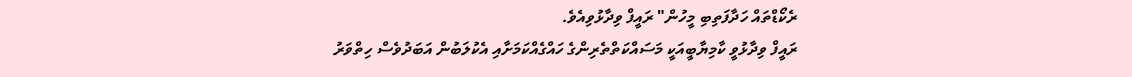ރެކޯޑްތައް ހަދާފަތިބި މީހުން" ރައީފް ވިދާޅުވިއެވެ.
ރައީފް ވިދާޅުވީ ކާމިޔާބީއަކީ މަސައްކަތްތެރިންގެ ހައްގެއްކަމަށާއި އެކުލަބުން އަބަދުވެސް ހިތްވަރު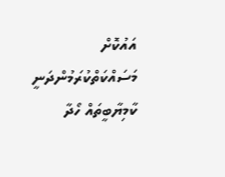އައުކޮށް މަސައްކަތްކުރަމުންދަނީ ކާމިޔާބީތައް ހޯދާ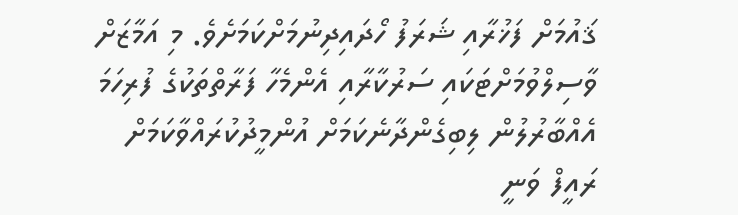ޤައުމަށް ފަޚުރާއި ޝަރަފު ހޯދައިދިނުމަށްކަމަށެވެ. މި އަމާޒަށް ވާސިލްވުމަށްޓަކައި ސަރުކާރާއި އެންމެހާ ފަރާތްތަކުގެ ފުރިހަމަ އެއްބާރުލުން ލިބިގެންދާނެކަމަށް އުންމީދުކުރައްވާކަމަށް ރައީފް ވަނީ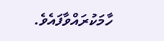ހާމަކުރައްވާފައެވެ.